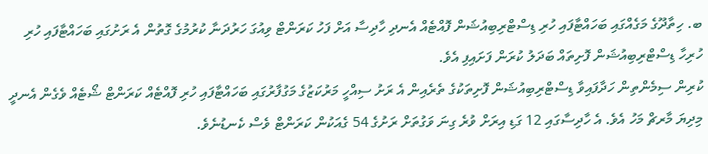ބ. ހިތާދޫގެ މަގެއްގައި ބަހައްޓާފައި ހުރި ޑިސްޓްރިބިއުޝަން ފޮއްޓެއް އެނދި ހާދިސާ އަށް ފަހު ކަރަންޓް ވިއުގަ ހަރުދަނާ ކުރުމުގެ ގޮތުން އެ ރަށުގައި ބަހައްޓާފައި ހުރި ހުރިހާ ޑިސްޓްރިބިއުޝަން ފޮށިތައް ބަދަލު ކުރަން ފަށައިފި އެވެ.
ކުރިން ސިމެންތިން ހަދާފައިވާ ޑިސްޓްރިބިއުޝަން ފޮށިތަކުގެ ތެރެއިން އެ ރަށު ސިއްހީ މަރުކަޒުގެ މަގުފާރުގައި ބަހައްޓާފައި ހުރި ފޮއްޓެއް ކަރަންޓް ޝޯޓެއް ވެގެން އެނދީ މިދިޔަ މާރޗް މަހު އެވެ. އެ ހާދިސާގައި 12 ގަޑި އިރަށް ވުރެ ގިނަ ވަގުތަށް ރަށުގެ 54 ގެއަކުން ކަރަންޓް ވެސް ކެނޑުނެވެ.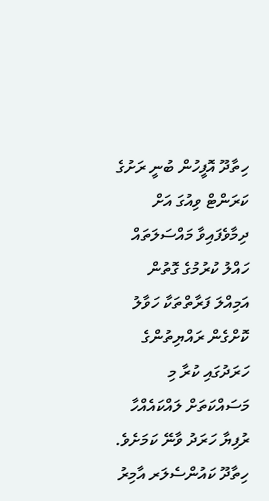ހިތާދޫ އޮފީހުން ބުނީ ރަށުގެ ކަރަންޓް ވިއުގަ އަށް ދިމާވެފައިވާ މައްސަލަތައް ހައްލު ކުރުމުގެ ގޮތުން އަމިއްލަ ފަރާތްތަކާ ހަވާލު ކޮށްގެން ރައްޔިތުންގެ ހަރަދުގައި ކުރާ މި މަސައްކަތަށް ލައްކައެއްހާ ރުފިޔާ ހަރަދު ވާނޭ ކަމަށެވެ.
ހިތާދޫ ކައުންސެލަރ އާމިރު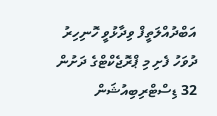އަބްދުއްލަތީފް ވިދާޅުވީ ހޮނިހިރު ދުވަހު ފެށި މި ޕްރޮޖެކްޓްގެ ދަށުން 32 ޑިސްޓްރިބިއުޝަން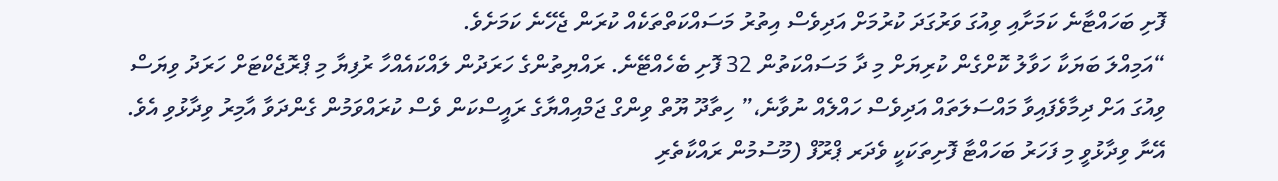ފޮށި ބަހައްޓާނެ ކަމަށާއި ވިއުގަ ވަރުގަދަ ކުރުމަށް އަދިވެސް އިތުރު މަސައްކަތްތަކެއް ކުރަން ޖެހޭނެ ކަމަށެވެ.
“އަމިއްލަ ބަޔަކާ ހަވާލު ކޮށްގެން ކުރިޔަށް މި ދާ މަސައްކަތުން 32 ފޮށި ބެހެއްޓޭނެ. ރައްޔިތުންގެ ހަރަދުން ލައްކައެއްހާ ރުފިޔާ މި ޕްރޮޖެކްޓަށް ހަރަދު ވިޔަސް ވިއުގަ އަށް ދިމާވެފައިވާ މައްސަލަތައް އަދިވެސް ހައްލެއް ނުވާނެ،” ހިތާދޫ ޔޫތް ވިންގް ޖަމްއިއްޔާގެ ރައީސްކަން ވެސް ކުރައްވަމުން ގެންދަވާ އާމިރު ވިދާޅުވި އެވެ.
އޭނާ ވިދާޅުވީ މި ފަހަރު ބަހައްޓާ ފޮށިތަކަކީ ވެދަރ ޕްރޫފް (މޫސުމުން ރައްކާތެރި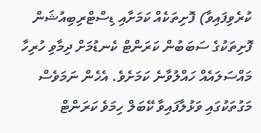ކުރެވިފައިވާ) ފޮށިތަކެއް ކަމަށާއި ޑިސްޓްރިބިއުޝަން ފޮށިތަކުގެ ސަބަބުން ކަރަންޓް ކެނޑުމަށް ދިމާވި ހުރިހާ މައްސަލައެއް ހައްލުވާނެ ކަމަށެވެ. އެހެން ނަމަވެސް މަގުތަކުގައި ވަޅުލާފައިވާ ކޭބަލް ހިމަވެ ކަރަންޓް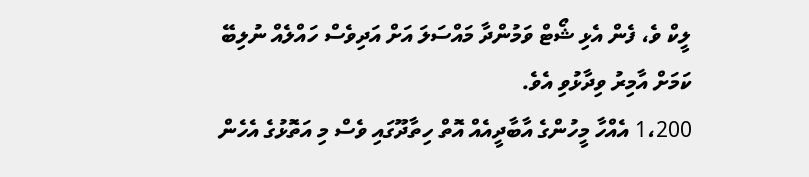ލީކް ވެ، ފެން އެޅި ޝޯޓް ވަމުންދާ މައްސަލަ އަށް އަދިވެސް ހައްލެއް ނުލިބޭ ކަމަށް އާމިރު ވިދާޅުވި އެވެ.
1،200 އެއްހާ މީހުންގެ އާބާދީއެއް އޮތް ހިތާދޫގައި ވެސް މި އަތޮޅުގެ އެހެން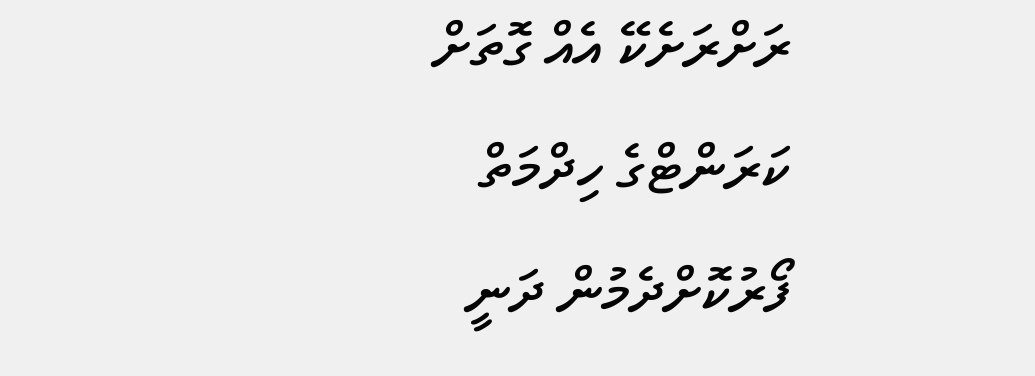ރަށްރަށެކޭ އެއް ގޮތަށް ކަރަންޓްގެ ހިދްމަތް ފޯރުކޮށްދެމުން ދަނީ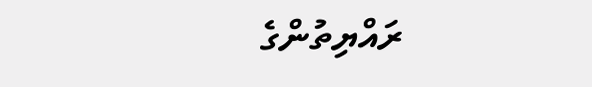ރައްޔިތުންގެ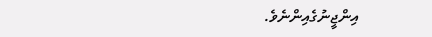އިންޖީނުގެއިންނެވެ.